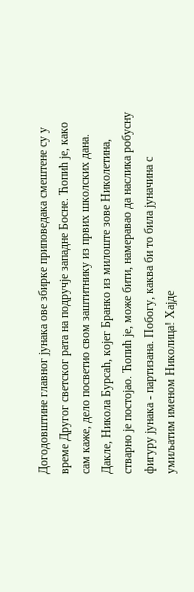Догодовштине главног јунака ове збирке приповедака смештене су у време Другог светског рата на подручје западне Босне. Ћопић је, како сам каже, дело посветио свом заштитнику из првих школских дана. Дакле, Никола Бурсаћ, којег Бранко из милоште зове Николетина, стварно је постојао. Ћопић је, може бити, намеравао да наслика робусну фигуру јунака - партизана. Побогу, каква би то била јуначина с умиљатим именом Николица! Хајде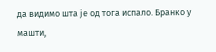да видимо шта је од тога испало. Бранко у машти,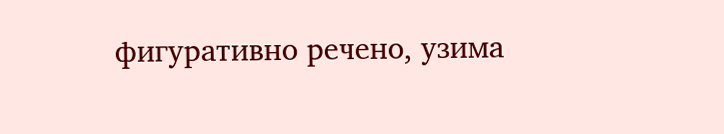фигуративно речено, узима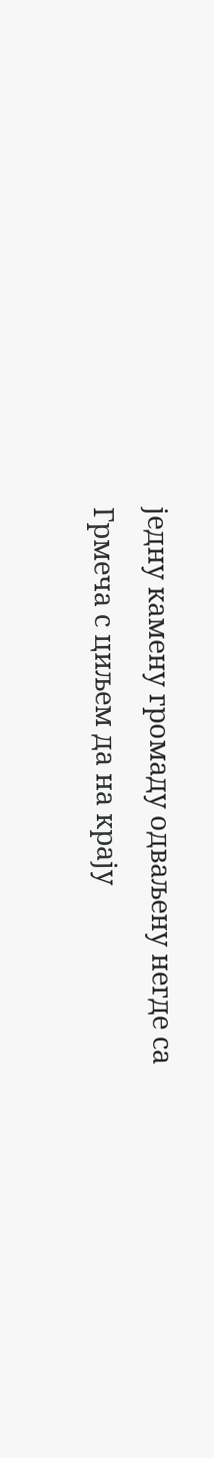једну камену громаду одваљену негде са Грмеча с циљем да на крају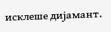исклеше дијамант.